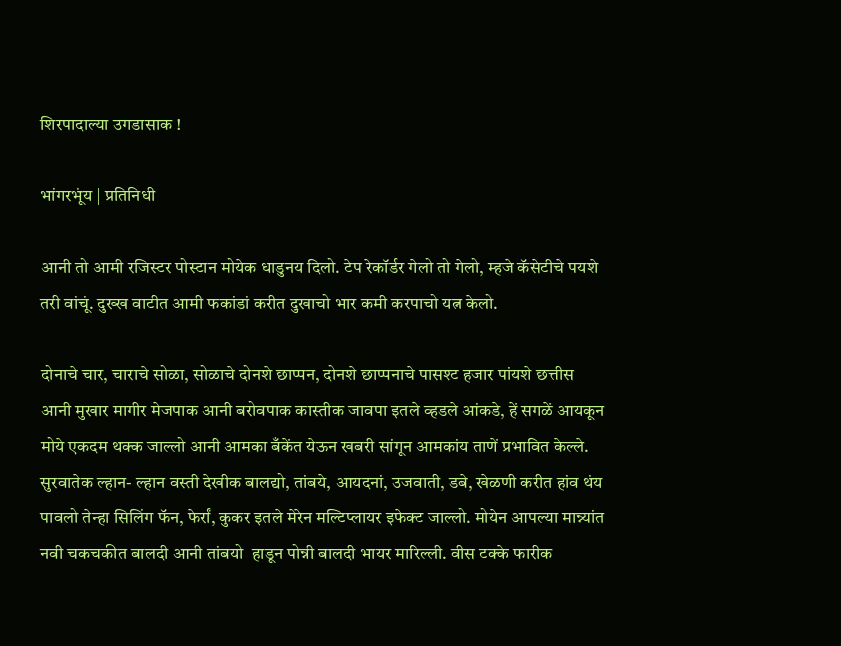शिरपादाल्या उगडासाक !

भांगरभूंय | प्रतिनिधी

आनी तो आमी रजिस्टर पोस्टान मोयेक धाडुनय दिलो. टेप रेकॉर्डर गेलो तो गेलो, म्हजे कॅसेटीचे पयशे तरी वांचूं. दुख्ख वाटीत आमी फकांडां करीत दुखाचो भार कमी करपाचो यत्न केलो.

दोनाचे चार, चाराचे सोळा, सोळाचे दोनशे छाप्पन, दोनशे छाप्पनाचे पासश्ट हजार पांयशे छत्तीस आनी मुखार मागीर मेजपाक आनी बरोवपाक कास्तीक जावपा इतले व्हडले आंकडे, हें सगळें आयकून मोये एकदम थक्क जाल्लो आनी आमका बँकेंत येऊन खबरी सांगून आमकांय ताणें प्रभावित केल्ले. सुरवातेक ल्हान- ल्हान वस्ती देखीक बालद्यो, तांबये, आयदनां, उजवाती, डबे, खेळणी करीत हांव थंय पावलो तेन्हा सिलिंग फॅन, फेर्रां, कुकर इतले मेरेन मल्टिप्लायर इफेक्ट जाल्लो. मोयेन आपल्या मान्न्यांत नवी चकचकीत बालदी आनी तांबयो  हाडून पोन्नी बालदी भायर मारिल्ली. वीस टक्के फारीक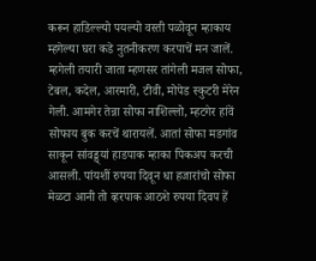करून हाडिल्ल्यो पयल्यो वस्ती पळोवून म्हाकाय  म्हगेल्या घरा कडे नुतनीकरण करपाचें मन जालें. म्हगेली तयारी जाता म्हणसर तांगेली मजल सोफा, टेबल, कदेल, आरमारी, टीवी, मोपेड स्कुटरी मेरेन गेली. आमगेर तेन्ना सोफा नाशिल्लो, म्हटगेर हांवें सोफाय बुक करचें थारायलें. आतां सोफा मडगांव साकून सांवड्ड्यां हाडपाक म्हाका पिकअप करची आसली. पांयशीं रुपया दिवून धा हजारांचो सोफा मेळटा आनी तो व्हरपाक आठशे रुपया दिवप हें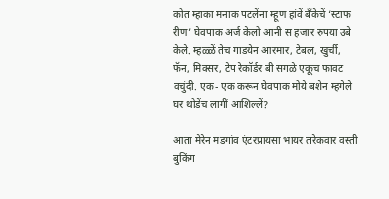कोत म्हाका मनाक पटलेंना म्हूण हांवें बँकेचें ‘स्टाफ रीण’ घेवपाक अर्ज केलो आनी स हजार रुपया उबे केले. म्हळ्ळें तेच गाडयेन आरमार, टेबल, खुर्ची, फॅन, मिक्सर, टेप रेकॉर्डर बी सगळे एकूच फावट वचुंदी. एक- एक करून घेवपाक मोये बशेन म्हगेले घर थोडेंच लागीं आशिल्लें?

आता मेरेन मडगांव एंटरप्रायसा भायर तरेकवार वस्ती बुकिंग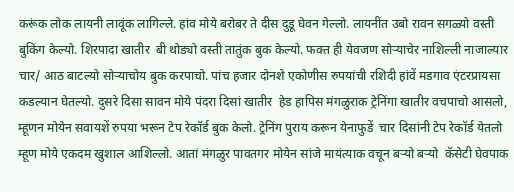करूंक लोक लायनी लावूंक लागिल्ले. हांव मोये बरोबर ते दीस दुडू घेवन गेल्लो. लायनींत उबो रावन सगळ्यो वस्ती बुकिंग केल्यो. शिरपादा खातीर  बी थोड्यो वस्ती तातुंक बुक केल्यो. फक्त ही येवजण सोऱ्याचेर नाशिल्ली नाजाल्यार चार/ आठ बाटल्यो सोऱ्याचोय बुक करपाचो. पांच हजार दोनशे एकोणीस रुपयांची रशिदी हांवें मडगाव एंटरप्रायसा कडल्यान घेतल्यो. दुसरे दिसा सावन मोये पंदरा दिसां खातीर  हेड हापिस मंगळुराक ट्रेनिंगा खातीर वचपाचो आसलो, म्हूणन मोयेन सवायशें रुपया भरून टेप रेकॉर्ड बुक केलो. ट्रेनिंग पुराय करून येनाफुडें  चार दिसांनी टेप रेकॉर्ड येतलो म्हूण मोये एकदम खुशाल आशिल्लो. आतां मंगळुर पावतगर मोयेन सांजे मायंत्याक वचून बऱ्यो बऱ्यो  कॅसेटी घेवपाक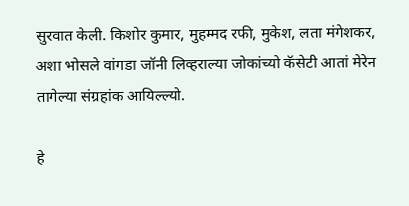सुरवात केली. किशोर कुमार, मुहम्मद रफी, मुकेश, लता मंगेशकर, अशा भोसले वांगडा जॉनी लिव्हराल्या जोकांच्यो कॅसेटी आतां मेरेन तागेल्या संग्रहांक आयिल्ल्यो.

हे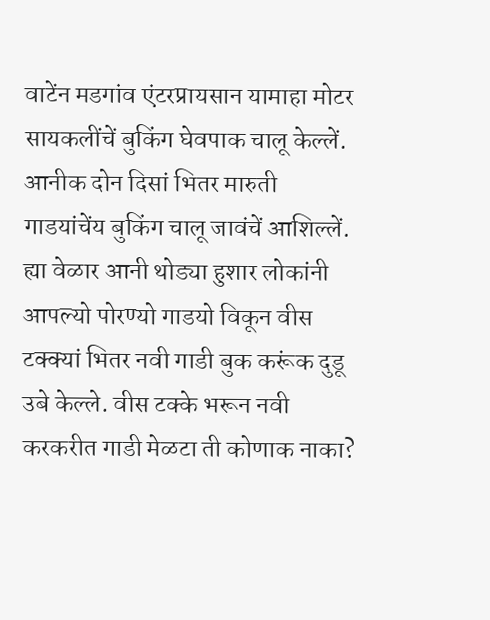वाटेंन मडगांव एंटरप्रायसान यामाहा मोटर सायकलींचें बुकिंग घेवपाक चालू केल्लें. आनीक दोन दिसां भितर मारुती गाडयांचेंय बुकिंग चालू जावंचें आशिल्लें. ह्या वेळार आनी थोड्या हुशार लोकांनी आपल्यो पोरण्यो गाडयो विकून वीस टक्क्यां भितर नवी गाडी बुक करूंक दुडू उबे केल्ले. वीस टक्के भरून नवी करकरीत गाडी मेळटा ती कोणाक नाका?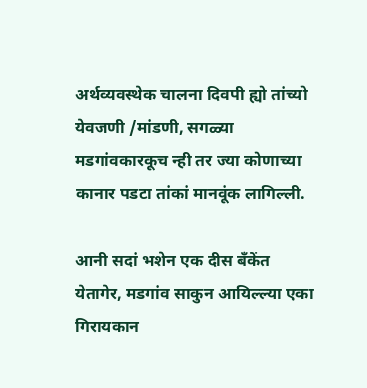अर्थव्यवस्थेक चालना दिवपी ह्यो तांच्यो येवजणी /मांडणी, सगळ्या मडगांवकारकूच न्ही तर ज्या कोणाच्या कानार पडटा तांकां मानवूंक लागिल्ली.

आनी सदां भशेन एक दीस बँकेंत येतागेर, मडगांव साकुन आयिल्ल्या एका गिरायकान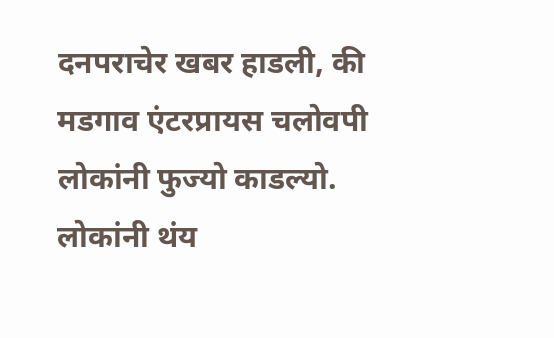दनपराचेर खबर हाडली, की  मडगाव एंटरप्रायस चलोवपी लोकांनी फुज्यो काडल्यो. लोकांनी थंय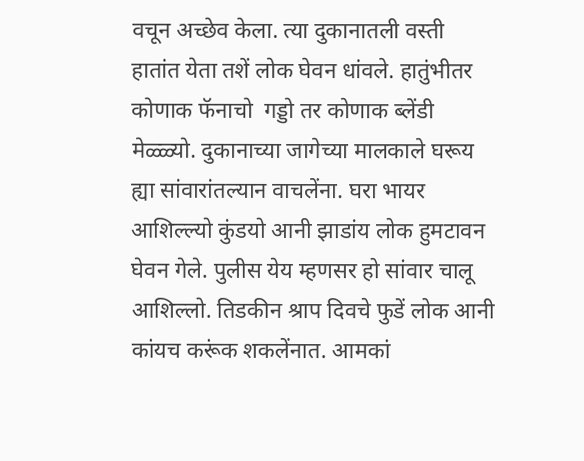वचून अच्छेव केला. त्या दुकानातली वस्ती हातांत येता तशें लोक घेवन धांवले. हातुंभीतर कोणाक फॅनाचो  गड्डो तर कोणाक ब्लेंडी मेळ्ळ्यो. दुकानाच्या जागेच्या मालकाले घरूय ह्या सांवारांतल्यान वाचलेंना. घरा भायर आशिल्ल्यो कुंडयो आनी झाडांय लोक हुमटावन घेवन गेले. पुलीस येय म्हणसर हो सांवार चालू आशिल्लो. तिडकीन श्राप दिवचे फुडें लोक आनी कांयच करूंक शकलेंनात. आमकां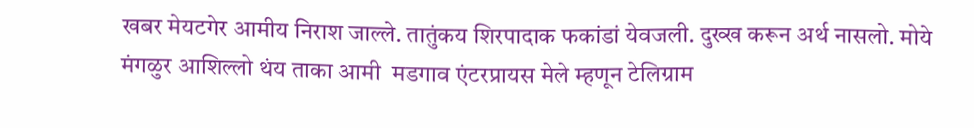खबर मेयटगेर आमीय निराश जाल्ले. तातुंकय शिरपादाक फकांडां येवजली. दुख्ख करून अर्थ नासलो. मोये मंगळुर आशिल्लो थंय ताका आमी  मडगाव एंटरप्रायस मेले म्हणून टेलिग्राम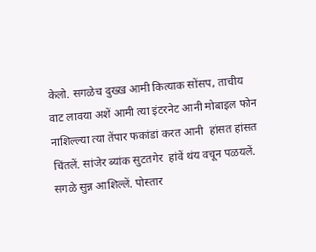केलो. सगळेच दुख्ख आमी कित्याक सोंसप, ताचीय वाट लावया अशें आमी त्या इंटरनेट आनी मोबाइल फोन नाशिल्ल्या त्या तेंपार फकांडां करत आनी  हांसत हांसत चिंतलें. सांजेर ब्यांक सुटतगेर  हांवें थंय वचून पळयलें. सगळे सुन्न आशिल्लें. पोस्तार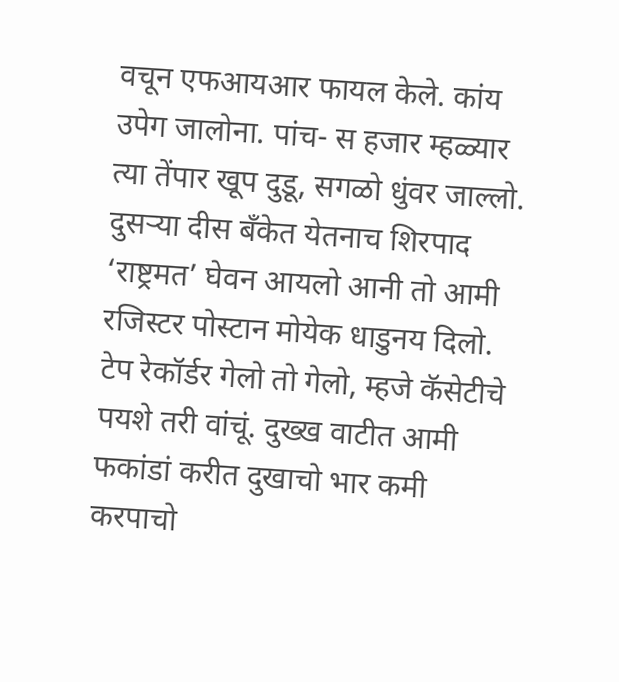वचून एफआयआर फायल केले. कांय उपेग जालोना. पांच- स हजार म्हळ्यार त्या तेंपार खूप दुडू, सगळो धुंवर जाल्लो. दुसऱ्या दीस बॅंकेत येतनाच शिरपाद ‘राष्ट्रमत’ घेवन आयलो आनी तो आमी रजिस्टर पोस्टान मोयेक धाडुनय दिलो. टेप रेकॉर्डर गेलो तो गेलो, म्हजे कॅसेटीचे पयशे तरी वांचूं. दुख्ख वाटीत आमी फकांडां करीत दुखाचो भार कमी करपाचो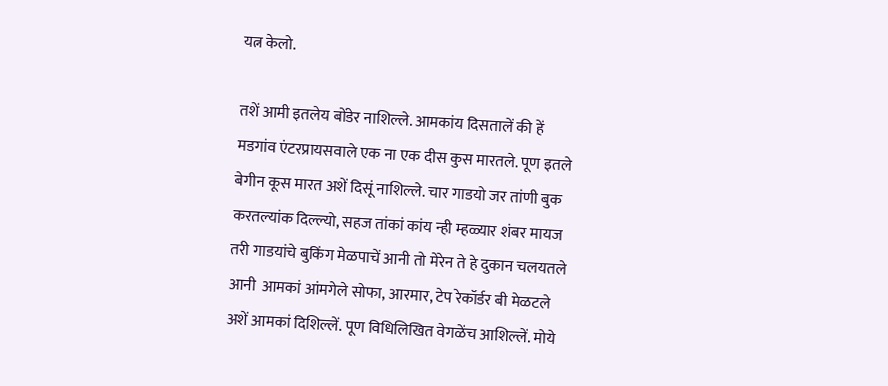यत्न केलो.

तशें आमी इतलेय बोंडेर नाशिल्ले. आमकांय दिसतालें की हें मडगांव एंटरप्रायसवाले एक ना एक दीस कुस मारतले. पूण इतले बेगीन कूस मारत अशें दिसूं नाशिल्ले. चार गाडयो जर तांणी बुक करतल्यांक दिल्ल्यो, सहज तांकां कांय न्ही म्हळ्यार शंबर मायज तरी गाडयांचे बुकिंग मेळपाचें आनी तो मेरेन ते हे दुकान चलयतले आनी  आमकां आंमगेले सोफा, आरमार, टेप रेकॉर्डर बी मेळटले अशें आमकां दिशिल्लें. पूण विधिलिखित वेगळेंच आशिल्लें. मोये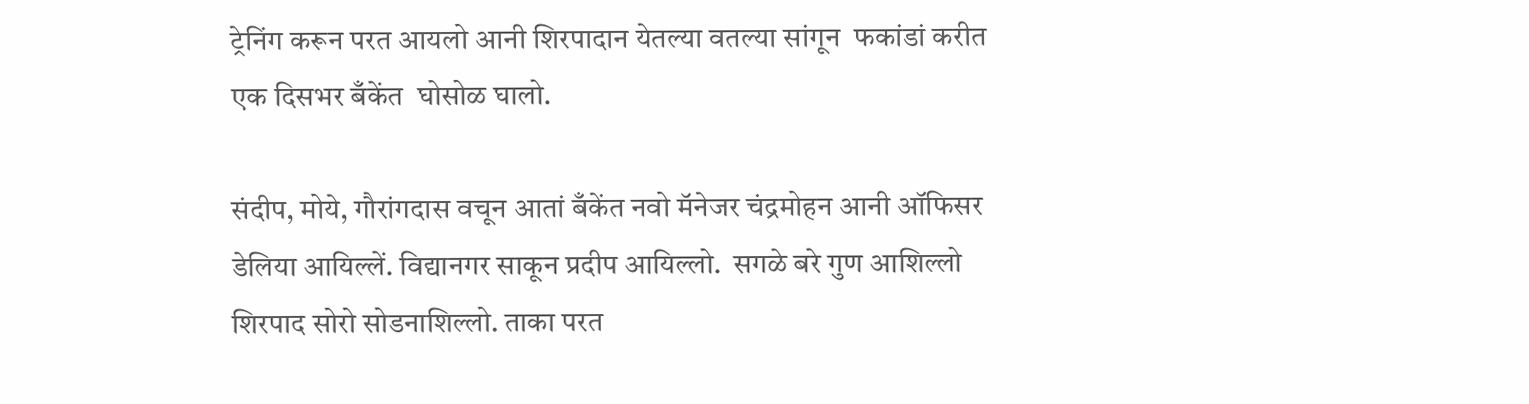ट्रेनिंग करून परत आयलो आनी शिरपादान येतल्या वतल्या सांगून  फकांडां करीत एक दिसभर बँकेंत  घोसोळ घालो.

संदीप, मोये, गौरांगदास वचून आतां बँकेंत नवो मॅनेजर चंद्रमोहन आनी ऑफिसर डेलिया आयिल्लें. विद्यानगर साकून प्रदीप आयिल्लो.  सगळे बरे गुण आशिल्लो शिरपाद सोरो सोडनाशिल्लो. ताका परत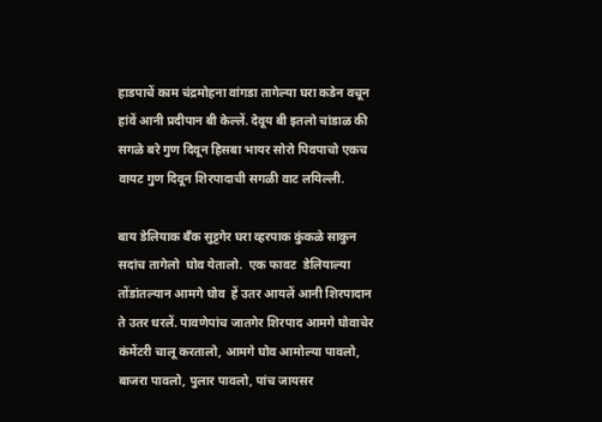हाडपाचें काम चंद्रमोहना वांगडा तागेल्या घरा कडेन वचून हांवें आनी प्रदीपान बी केल्लें. देवूय बी इतलो चांडाळ की सगळे बरे गुण दिवून हिसबा भायर सोरो पिवपाचो एकच वायट गुण दिवून शिरपादाची सगळी वाट लयिल्ली.

बाय डेलियाक बँक सुट्टगेर घरा व्हरपाक कुंकळे साकुन सदांच तागेलो  घोव येतालो.  एक फावट  डेलियाल्या तोंडांतल्यान आमगे घोव  हें उतर आयलें आनी शिरपादान ते उतर धरलें. पावणेपांच जातगेर शिरपाद आमगे घोवाचेर कंमेंटरी चालू करतालो, आमगे घोव आमोल्या पावलो, बाजरा पावलो, पुलार पावलो, पांच जायसर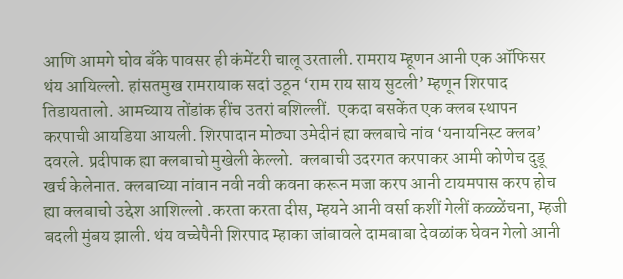आणि आमगे घोव बँके पावसर ही कंमेंटरी चालू उरताली. रामराय म्हूणन आनी एक ऑफिसर थंय आयिल्लो. हांसतमुख रामरायाक सदां उठून ‘राम राय साय सुटली’ म्हणून शिरपाद तिडायतालो. आमच्याय तोंडांक हींच उतरां बशिल्लीं.  एकदा बसकेंत एक क्लब स्थापन करपाची आयडिया आयली. शिरपादान मोठ्या उमेदीनं ह्या क्लबाचे नांव ‘यनायनिस्ट क्लब’ दवरले. प्रदीपाक ह्या क्लबाचो मुखेली केल्लो.  क्लबाची उदरगत करपाकर आमी कोणेच दुडू खर्च केलेनात. क्लबाच्या नांवान नवी नवी कवना करून मजा करप आनी टायमपास करप होच ह्या क्लबाचो उद्देश आशिल्लो .करता करता दीस, म्हयने आनी वर्सा कशीं गेलीं कळ्ळेंचना, म्हजी बदली मुंबय झाली. थंय वच्चेपैनी शिरपाद म्हाका जांबावले दामबाबा देवळांक घेवन गेलो आनी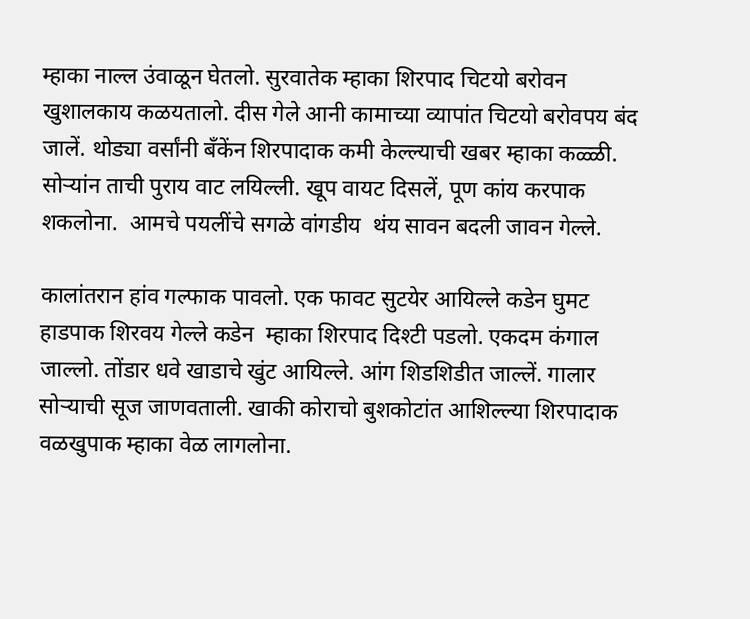म्हाका नाल्ल उंवाळून घेतलो. सुरवातेक म्हाका शिरपाद चिटयो बरोवन  खुशालकाय कळयतालो. दीस गेले आनी कामाच्या व्यापांत चिटयो बरोवपय बंद जालें. थोड्या वर्सांनी बँकेंन शिरपादाक कमी केल्ल्याची खबर म्हाका कळ्ळी.  सोऱ्यांन ताची पुराय वाट लयिल्ली. खूप वायट दिसलें, पूण कांय करपाक शकलोना.  आमचे पयलींचे सगळे वांगडीय  थंय सावन बदली जावन गेल्ले.

कालांतरान हांव गल्फाक पावलो. एक फावट सुटयेर आयिल्ले कडेन घुमट हाडपाक शिरवय गेल्ले कडेन  म्हाका शिरपाद दिश्टी पडलो. एकदम कंगाल जाल्लो. तोंडार धवे खाडाचे खुंट आयिल्ले. आंग शिडशिडीत जाल्लें. गालार सोऱ्याची सूज जाणवताली. खाकी कोराचो बुशकोटांत आशिल्ल्या शिरपादाक वळखुपाक म्हाका वेळ लागलोना.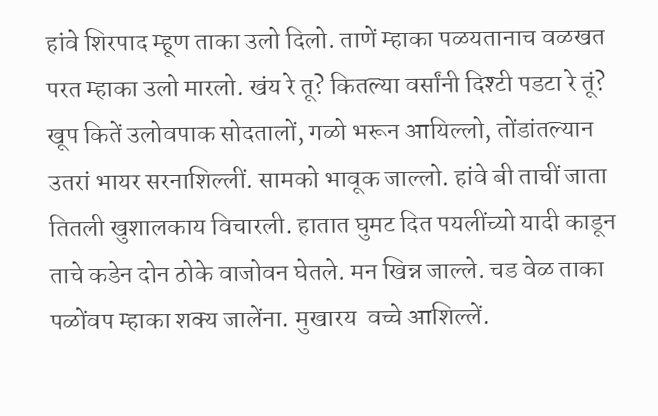हांवे शिरपाद म्हूण ताका उलो दिलो. ताणें म्हाका पळयतानाच वळखत परत म्हाका उलो मारलो. खंय रे तू? कितल्या वर्सांनी दिश्टी पडटा रे तूं? खूप कितें उलोवपाक सोदतालों, गळो भरून आयिल्लो, तोंडांतल्यान  उतरां भायर सरनाशिल्लीं. सामको भावूक जाल्लो. हांवे बी ताचीं जाता तितली खुशालकाय विचारली. हातात घुमट दित पयलींच्यो यादी काडून ताचे कडेन दोन ठोके वाजोवन घेतले. मन खिन्न जाल्ले. चड वेळ ताका पळोंवप म्हाका शक्य जालेंना. मुखारय  वच्चे आशिल्लें.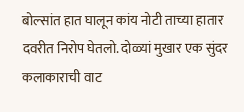बोल्सांत हात घालून कांय नोटी ताच्या हातार दवरीत निरोप घेतलो. दोळ्यां मुखार एक सुंदर कलाकाराची वाट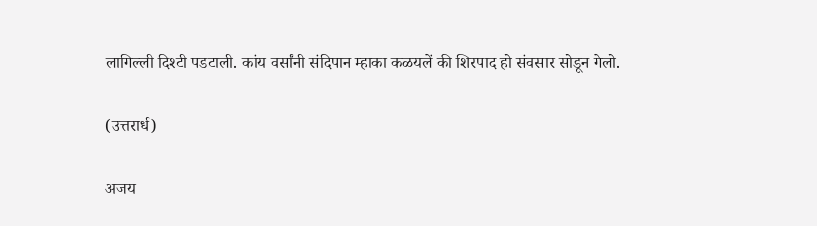लागिल्ली दिश्टी पडटाली. कांय वर्सांनी संदिपान म्हाका कळयलें की शिरपाद हो संवसार सोडून गेलो.

(उत्तरार्ध)

अजय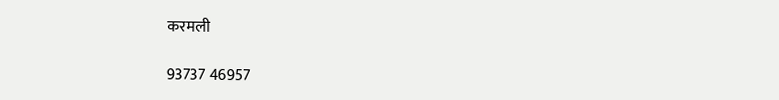करमली

93737 46957